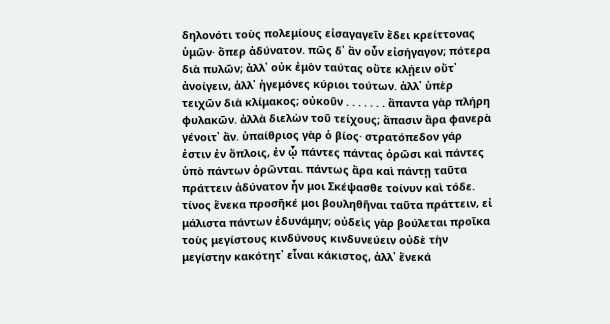δηλονότι τοὺς πολεμίους εἰσαγαγεῖν ἔδει κρείττονας ὑμῶν· ὅπερ ἀδύνατον. πῶς δ᾿ ἂν οὖν εἰσήγαγον; πότερα διὰ πυλῶν; ἀλλ᾿ οὐκ ἐμὸν ταύτας οὔτε κλῄειν οὔτ᾿ ἀνοίγειν, ἀλλ᾿ ἡγεμόνες κύριοι τούτων. ἀλλ᾿ ὑπὲρ τειχῶν διὰ κλίμακος; οὐκοῦν . . . . . . . ἅπαντα γὰρ πλήρη φυλακῶν. ἀλλὰ διελὼν τοῦ τείχους; ἅπασιν ἄρα φανερὰ γένοιτ᾿ ἄν. ὑπαίθριος γὰρ ὁ βίος· στρατόπεδον γάρ ἐστιν ἐν ὅπλοις, ἐν ᾧ πάντες πάντας ὁρῶσι καὶ πάντες ὑπὸ πάντων ὁρῶνται. πάντως ἄρα καὶ πάντῃ ταῦτα πράττειν ἀδύνατον ἦν μοι Σκέψασθε τοίνυν καὶ τόδε. τίνος ἕνεκα προσῆκέ μοι βουληθῆναι ταῦτα πράττειν, εἰ μάλιστα πάντων ἐδυνάμην; οὐδεὶς γὰρ βούλεται προῖκα τοὺς μεγίστους κινδύνους κινδυνεύειν οὐδὲ τὴν μεγίστην κακότητ᾿ εἶναι κάκιστος, ἀλλ᾿ ἕνεκά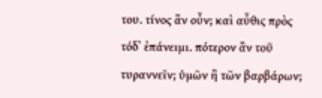του. τίνος ἂν οὖν; καὶ αὖθις πρὸς τόδ᾿ ἐπάνειμι. πότερον ἂν τοῦ τυραννεῖν; ὑμῶν ἢ τῶν βαρβάρων;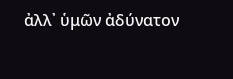ἀλλ᾿ ὑμῶν ἀδύνατον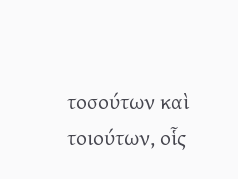τοσούτων καὶ τοιούτων, οἷς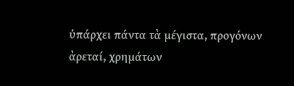ὑπάρχει πάντα τὰ μέγιστα, προγόνων ἀρεταί, χρημάτων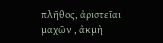πλῆθος, ἀριστεῖαι μαχῶν , ἀκμὴ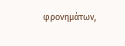φρονημάτων,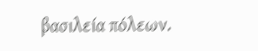βασιλεία πόλεων.